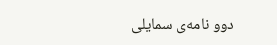دوو نامەی سمایلی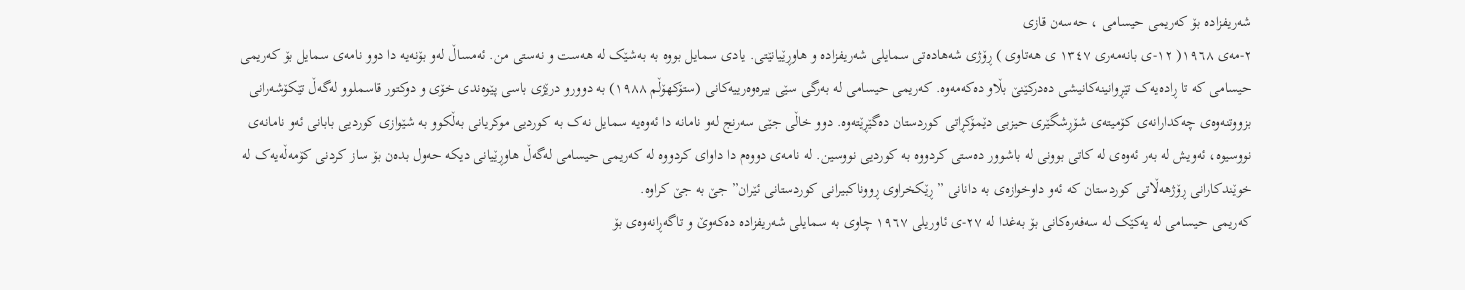شەریفزادە بۆ کەریمی حیسامی ، حەسەن قازی
٢-مەی ١٩٦٨( ١٢-ی بانەمەری ١٣٤٧ ی هەتاوی ) ڕۆژی شەهادەتی سمایلی شەریفزادە و هاوڕێیانێتی. یادی سمایل بووە بە بەشێک لە هەست و نەستی من. ئەمساڵ لەو بۆنەیە دا دوو نامەی سمایل بۆ کەریمی حیسامی کە تا ڕادەیەک تێڕوانینەکانیشی دەدرکێنێ بڵاو دەکەمەوە. کەریمی حیسامی لە بەرگی سێی بیرەوەرییەکانی (ستۆکهۆڵم ١٩٨٨) بە دوورو درێژی باسی پێوەندی خۆی و دوکتور قاسملوو لەگەڵ تێکۆشەرانی بزووتنەوەی چەکدارانەی کۆمیتەی شۆڕشگێری حیزبی دێمۆکڕاتی کوردستان دەگێڕێتەوە. دوو خاڵی جێی سەرنج لەو نامانە دا ئەوەیە سمایل نەک بە کوردیی موکریانی بەڵکوو بە شێوازی کوردیی بابانی ئەو نامانەی نووسیوە، ئەویش لە بەر ئەوەی لە کاتی بوونی لە باشوور دەستی کردووە بە کوردیی نووسین. لە نامەی دووەم دا داوای کردووە لە کەریمی حیسامی لەگەڵ هاوڕێیانی دیکە حەول بدەن بۆ ساز کردنی کۆمەڵەیەک لە خوێندکارانی ڕۆژهەڵاتی کوردستان کە ئەو داوخوازەی بە دانانی ” ڕێکخراوی ڕووناکبیرانی کوردستانی ئێران” جێ بە جێ کراوە.
کەریمی حیسامی لە یەکێک لە سەفەرەکانی بۆ بەغدا لە ٢٧-ی ئاوریلی ١٩٦٧ چاوی بە سمایلی شەریفزادە دەکەوێ و تاگەڕانەوەی بۆ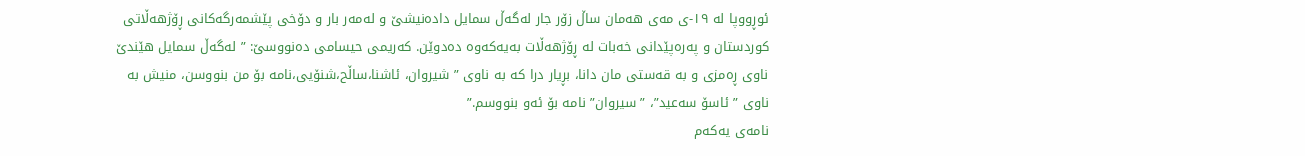ئوڕووپا لە ١٩-ی مەی هەمان ساڵ زۆر جار لەگەڵ سمایل دادەنیشێ و لەمەر بار و دۆخی پێشمەرگەکانی ڕۆژهەڵاتی کوردستان و پەرەپێدانی خەبات لە ڕۆژهەڵات بەیەکەوە دەدوێن. کەریمی حیسامی دەنووسێ: ” لەگەڵ سمایل هێندێ ناوی ڕەمزی و بە قەستی مان دانا، بڕیار درا کە بە ناوی ” شیروان، ئاشنا،ساڵح،شنۆیی،نامە بۆ من بنووسن، منیش بە ناوی ” ئاسۆ سەعید”، ” سیروان” نامە بۆ ئەو بنووسم.”
نامەی یەکەم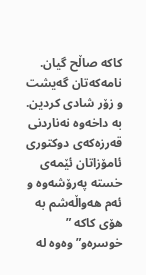کاکە صاڵح گیان. نامەکەتان گەیشت و زۆر شادی کردین. بە داخەوە نەناردنی قەرزەکەی دوکتوری ئامۆزاتان ئێمەی خستە پەرۆشەوە و ئەم هەواڵەشم بە هۆی کاکە ” خوسرەو”وەوە لە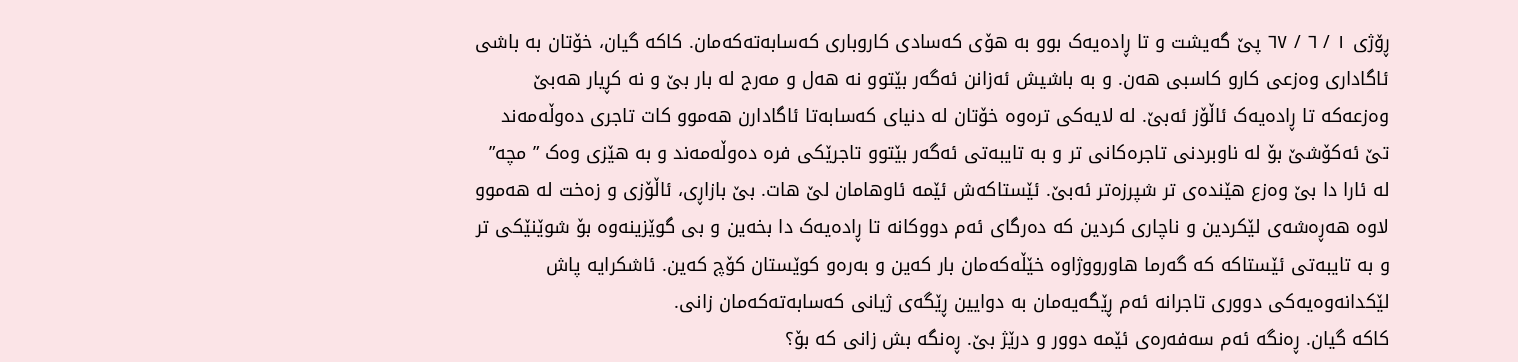ڕۆژی ١ / ٦ / ٦٧ پێ گەیشت و تا ڕادەیەک بوو بە هۆی کەسادی کاروباری کەسابەتەکەمان. کاکە گیان، خۆتان بە باشی ئاگاداری وەزعی کارو کاسبی هەن. و بە باشیش ئەزانن ئەگەر بێتوو نە هەل و مەرج لە بار بێ و نە کڕیار هەبێ وەزعەکە تا ڕادەیەک ئاڵۆز ئەبێ. لە لایەکی ترەوە خۆتان لە دنیای کەسابەتا ئاگادارن هەموو کات تاجری دەوڵەمەند تێ ئەکۆشێ بۆ لە ناوبردنی تاجرەکانی تر و بە تایبەتی ئەگەر بێتوو تاجرێکی فرە دەوڵەمەند و بە هێزی وەک ” مچە” لە ئارا دا بێ وەزع هێندەی تر شپرزەتر ئەبێ. ئێستاکەش ئێمە ئاوهامان لێ هات. بێ بازاڕی، ئاڵۆزی و زەخت لە هەموو لاوە هەڕەشەی لێکردین و ناچاری کردین کە دەرگای ئەم دووکانە تا ڕادەیەک دا بخەین و بی گوێزینەوە بۆ شوێنێکی تر و بە تایبەتی ئێستاکە کە گەرما هاورووژاوە خێڵەکەمان بار کەین و بەرەو کوێستان کۆچ کەین. ئاشکرایە پاش لێکدانەوەیەکی دووری تاجرانە ئەم ڕێگەیەمان بە دوایین ڕێگەی ژیانی کەسابەتەکەمان زانی.
کاکە گیان. ڕەنگە ئەم سەفەرەی ئێمە دوور و درێژ بێ. ڕەنگە بش زانی کە بۆ؟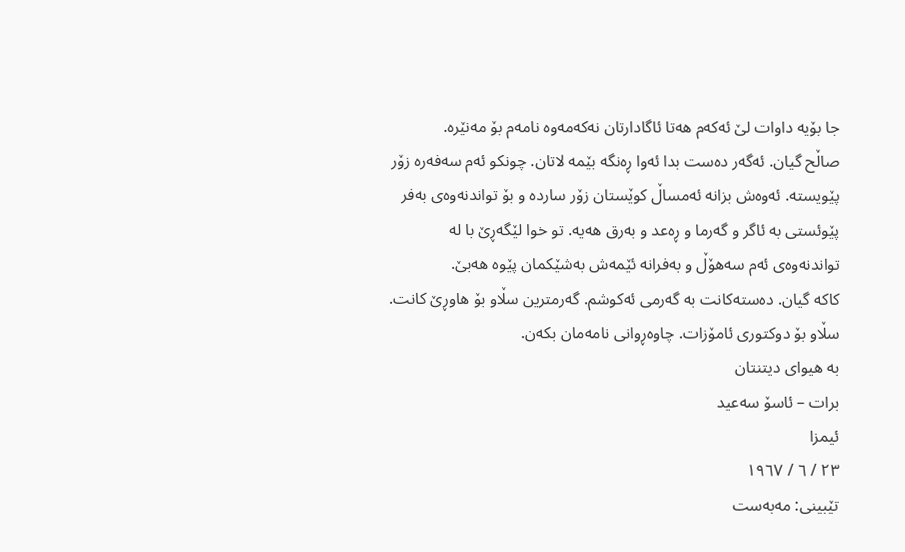جا بۆیە داوات لێ ئەکەم هەتا ئاگادارتان نەکەمەوە نامەم بۆ مەنێرە.
صاڵح گیان. ئەگەر دەست بدا ئەوا ڕەنگە بێمە لاتان. چونکو ئەم سەفەرە زۆر پێویستە. ئەوەش بزانە ئەمساڵ کوێستان زۆر ساردە و بۆ تواندنەوەی بەفر پێوئستی بە ئاگر و گەرما و ڕەعد و بەرق هەیە. تو خوا لێگەڕێ با لە تواندنەوەی ئەم سەهۆڵ و بەفرانە ئێمەش بەشێکمان پێوە هەبێ.
کاکە گیان. دەستەکانت بە گەرمی ئەکوشم. گەرمترین سڵاو بۆ هاوڕێ کانت. سڵاو بۆ دوکتوری ئامۆزات. چاوەڕوانی نامەمان بکەن.
بە هیوای دیتنتان
برات – ئاسۆ سەعید
ئیمزا
٢٣ / ٦ / ١٩٦٧
تێبینی: مەبەست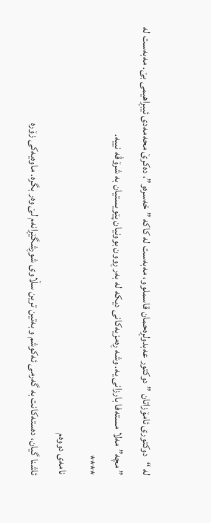لە “دوکتوری ئامۆزاتان ” دوکتور عەبدولڕەحمان قاسملوو، مەبەست لە کاکە ” خەسرەو”، دەکرێ محەمەدی ئیبڕاهیمی بێ. مەبەست لە ” مچە” مەلا مستەفا بارزانی یە. وشە ڕەمزیەکانی دیکە لە بەر ڕوون بوونیان پێویستیان بە شرۆڤە نییە.
****
نامەی دووەم
ئاشنا گیان، دەستەکانت بە گەرمی ئەکوشم و بەتین ترین سڵاوی شوڕشگێڕانەم لێ وەر بگرە. ماوەیەکی زۆرە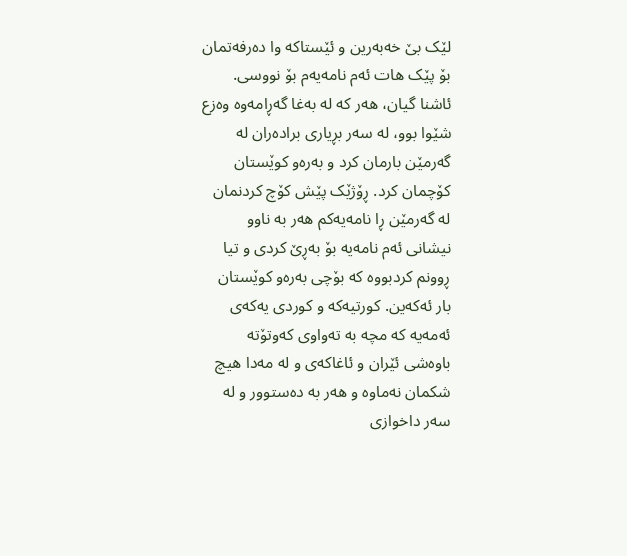لێک بێ خەبەرین و ئێستاکە وا دەرفەتمان بۆ پێک هات ئەم نامەیەم بۆ نووسی.
ئاشنا گیان، هەر کە لە بەغا گەڕامەوە وەزع شێوا بوو، لە سەر بڕیاری برادەران لە گەرمێن بارمان کرد و بەرەو کوێستان کۆچمان کرد. ڕۆژێک پێش کۆچ کردنمان لە گەرمێن ڕا نامەیەکم هەر بە ناوو نیشانی ئەم نامەیە بۆ بەڕێ کردی و تیا ڕوونم کردبووە کە بۆچی بەرەو کوێستان بار ئەکەین. کورتیەکە و کوردی یەکەی ئەمەیە کە مچە بە تەواوی کەوتۆتە باوەشی ئێران و ئاغاکەی و لە مەدا هیچ شکمان نەماوە و هەر بە دەستوور و لە سەر داخوازی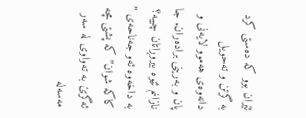ئێران بوو کە دەستی کرد بە گرتن و تەحویل دانەوەی هەموو لایەنی و پان و بەرینی برادەران. جا نازانم ئێوە بیروڕاتان چییە؟ بە داخەوە ئەو جەناحەی ” کاکە شوان” کە پشتی مچە ئەگرێ بە تەواوی لە سەر مەسەلە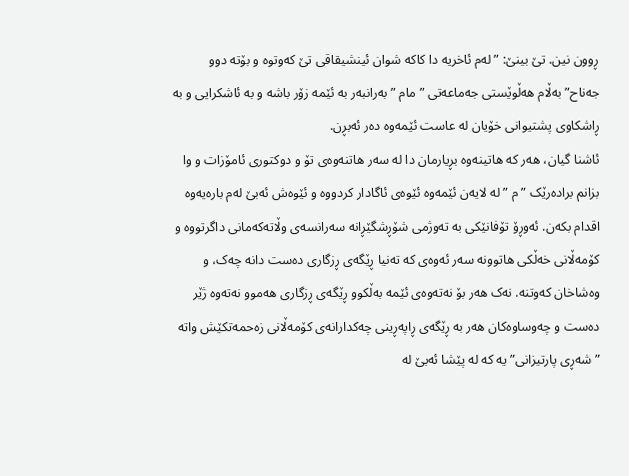ڕوون نین. تێ بینێ: ” لەم ئاخریە دا کاکە شوان ئینشیقاقی تێ کەوتوە و بۆتە دوو جەناح” بەڵام هەڵوێستی جەماعەتی ” مام ” بەرانبەر بە ئێمە زۆر باشە و بە ئاشکرایی و بە ڕاشکاوی پشتیوانی خۆیان لە عاست ئێمەوە دەر ئەبڕن.
ئاشنا گیان، هەر کە هاتینەوە بڕیارمان دا لە سەر هاتنەوەی تۆ و دوکتوری ئامۆزات و وا بزانم برادەرێک ” م ” لە لایەن ئێمەوە ئێوەی ئاگادار کردووە و ئێوەش ئەبێ لەم بارەیەوە اقدام بکەن. ئەوڕۆ تۆفانێکی بە تەوژمی شۆڕشگێڕانە سەرانسەی وڵاتەکەمانی داگرتووە و کۆمەڵانی خەڵکی هاتوونە سەر ئەوەی کە تەنیا ڕێگەی ڕزگاری دەست دانە چەک، و وەشاخان کەوتنە. نەک هەر بۆ نەتەوەی ئێمە بەڵکوو ڕێگەی ڕزگاری هەموو نەتەوە ژێر دەست و چەوساوەکان هەر بە ڕێگەی ڕاپەڕینی چەکدارانەی کۆمەڵانی زەحمەتکێش واتە ” شەڕی پارتیزانی” یە کە لە پێشا ئەبێ لە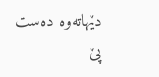دێهاتەوە دەست پێ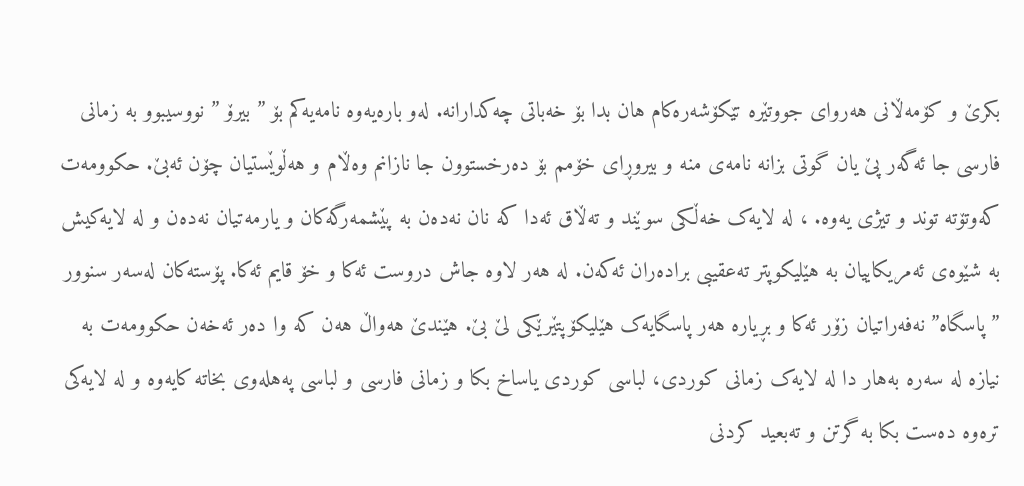بکرێ و کۆمەڵانی هەروای جووتێرە تێکۆشەرەکام هان بدا بۆ خەباتی چەکدارانە. لەو بارەیەوە نامەیەکم بۆ ” بیرۆ ” نووسیبوو بە زمانی فارسی جا ئەگەر پێ یان گوتی بزانە نامەی منە و بیروڕای خۆمم بۆ دەرخستوون جا نازانم وەڵام و هەڵوێستیان چۆن ئەبێ. حکوومەت کەوتۆتە توند و تیژی یەوە. ، لە لایەک خەڵکی سوێند و تەڵاق ئەدا کە نان نەدەن بە پێشمەرگەکان و یارمەتیان نەدەن و لە لایەکیش بە شێوەی ئەمریکاییان بە هێلیکوپتر تەعقیبی برادەران ئەکەن. لە هەر لاوە جاش دروست ئەکا و خۆ قایم ئەکا. پۆستەکان لەسەر سنوور ” پاسگاە” نەفەراتیان زۆر ئەکا و بڕیارە هەر پاسگایەک هێلیکۆپتێرێکی لێ بێ. هێندێ هەواڵ هەن کە وا دەر ئەخەن حکوومەت بە نیازە لە سەرە بەهار دا لە لایەک زمانی کوردی، لباسی کوردی یاساخ بکا و زمانی فارسی و لباسی پەهلەوی بخاتە کایەوە و لە لایەکی ترەوە دەست بکا بە گرتن و تەبعید کردنی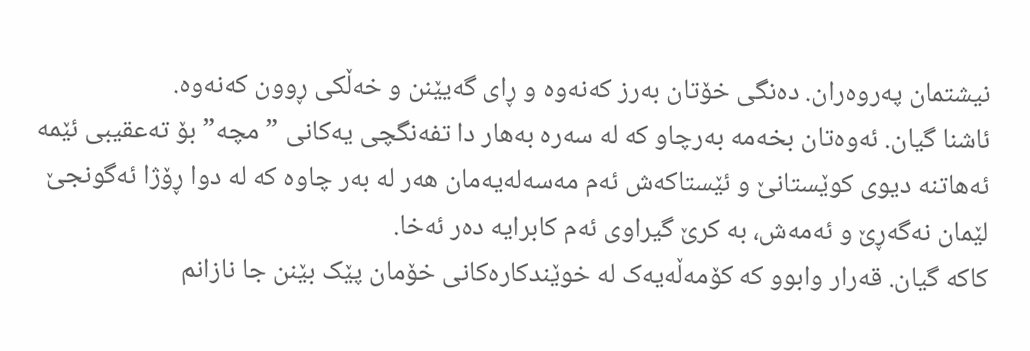نیشتمان پەروەران. دەنگی خۆتان بەرز کەنەوە و ڕای گەیێنن و خەڵکی ڕوون کەنەوە.
ئاشنا گیان. ئەوەتان بخەمە بەرچاو کە لە سەرە بەهار دا تفەنگچی یەکانی ” مچە” بۆ تەعقیبی ئێمە ئەهاتنە دیوی کوێستانێ و ئێستاکەش ئەم مەسەلەیەمان هەر لە بەر چاوە کە لە دوا ڕۆژا ئەگونجێ لێمان نەگەڕێ و ئەمەش، بە کرێ گیراوی ئەم کابرایە دەر ئەخا.
کاکە گیان. قەرار وابوو کە کۆمەڵەیەک لە خوێندکارەکانی خۆمان پێک بێنن جا نازانم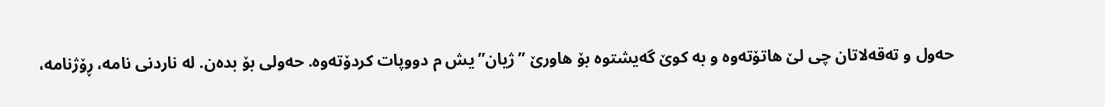حەول و تەقەلاتان چی لێ هاتۆتەوە و بە کوێ گەیشتوە بۆ هاورێ ” ژیان” یش م دووپات کردۆتەوە. حەولی بۆ بدەن. لە ناردنی نامە، ڕۆژنامە،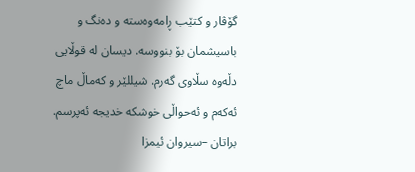گۆڤار و کتێب ڕامەوەستە و دەنگ و باسیشمان بۆ بنووسە. دیسان لە قوڵایی دڵەوە سڵاوی گەرم. شیللێر و کەماڵ ماچ ئەکەم و ئەحواڵی خوشکە خدیجە ئەپرسم.
براتان –سیروان ئیمزا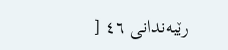رێبەندانی ٤٦ [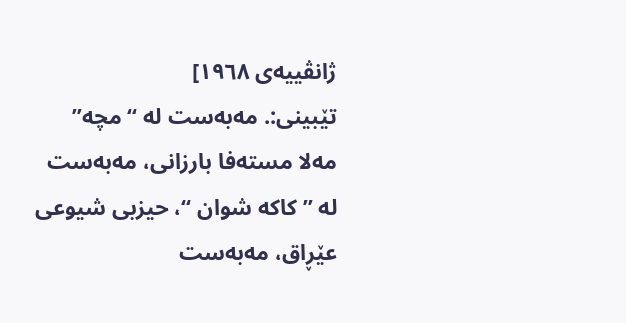ژانڤییەی ١٩٦٨]
تێبینی:. مەبەست لە “مچە” مەلا مستەفا بارزانی، مەبەست لە ” کاکە شوان “، حیزبی شیوعی عێڕاق، مەبەست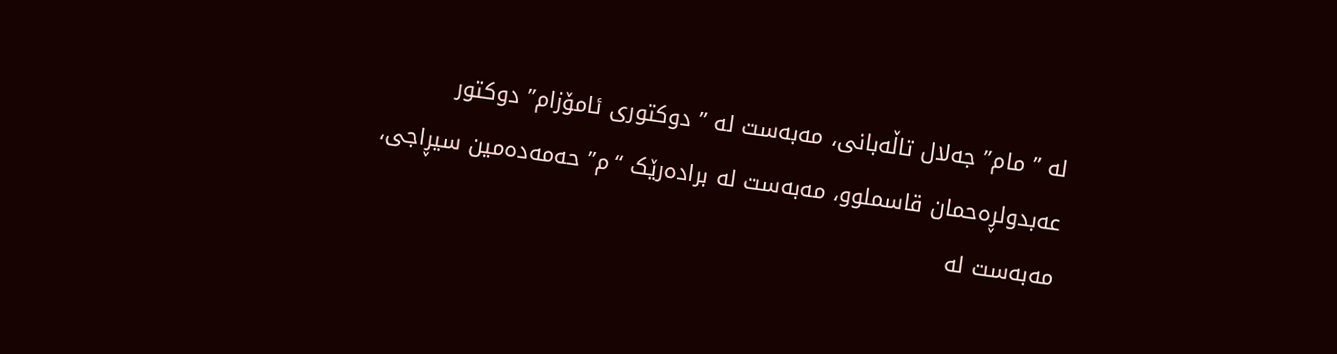لە ” مام” جەلال تاڵەبانی، مەبەست لە ” دوکتوری ئامۆزام” دوکتور عەبدولڕەحمان قاسملوو، مەبەست لە برادەرێک “م” حەمەدەمین سیڕاجی، مەبەست لە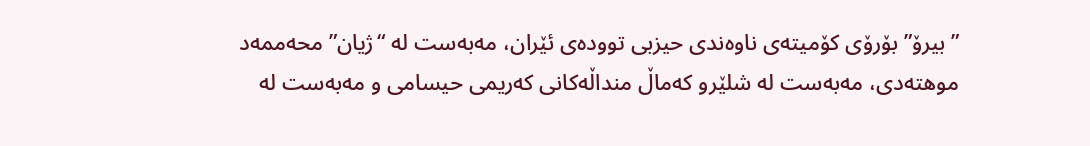” بیرۆ” بۆرۆی کۆمیتەی ناوەندی حیزبی توودەی ئێران، مەبەست لە “ژیان” محەممەد موهتەدی، مەبەست لە شلێرو کەماڵ منداڵەکانی کەریمی حیسامی و مەبەست لە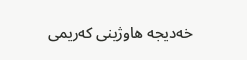خەدیجە هاوژینی کەریمی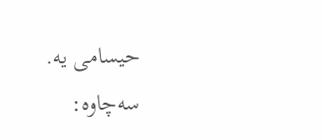حیسامی یە.
سەچاوە: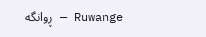Ruwange — ڕوانگه